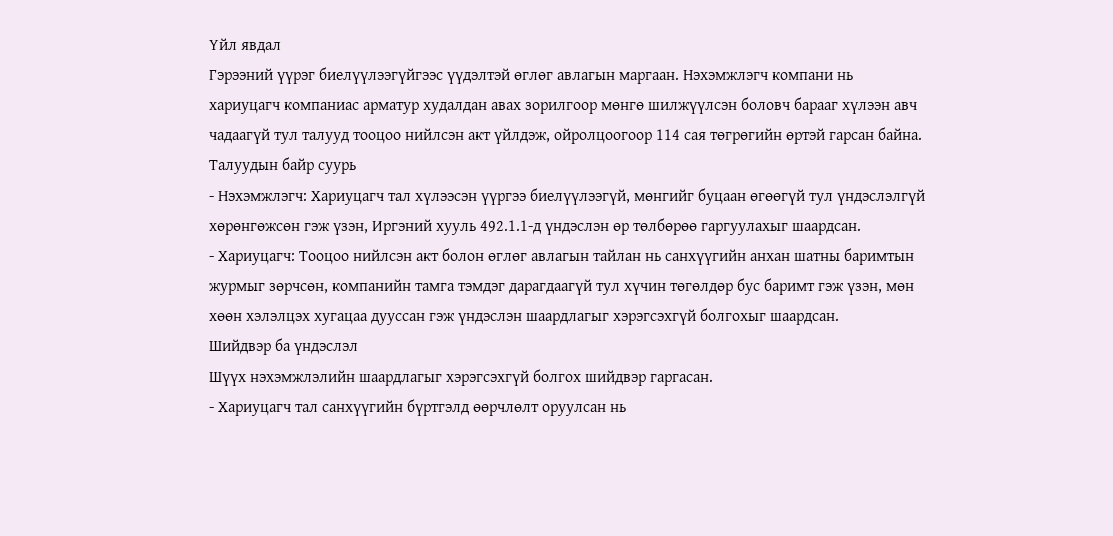Үйл явдал
Гэрээний үүрэг биелүүлээгүйгээс үүдэлтэй өглөг авлагын маргаан. Нэхэмжлэгч компани нь хариуцагч компаниас арматур худалдан авах зорилгоор мөнгө шилжүүлсэн боловч барааг хүлээн авч чадаагүй тул талууд тооцоо нийлсэн акт үйлдэж, ойролцоогоор 114 сая төгрөгийн өртэй гарсан байна.
Талуудын байр суурь
- Нэхэмжлэгч: Хариуцагч тал хүлээсэн үүргээ биелүүлээгүй, мөнгийг буцаан өгөөгүй тул үндэслэлгүй хөрөнгөжсөн гэж үзэн, Иргэний хууль 492.1.1-д үндэслэн өр төлбөрөө гаргуулахыг шаардсан.
- Хариуцагч: Тооцоо нийлсэн акт болон өглөг авлагын тайлан нь санхүүгийн анхан шатны баримтын журмыг зөрчсөн, компанийн тамга тэмдэг дарагдаагүй тул хүчин төгөлдөр бус баримт гэж үзэн, мөн хөөн хэлэлцэх хугацаа дууссан гэж үндэслэн шаардлагыг хэрэгсэхгүй болгохыг шаардсан.
Шийдвэр ба үндэслэл
Шүүх нэхэмжлэлийн шаардлагыг хэрэгсэхгүй болгох шийдвэр гаргасан.
- Хариуцагч тал санхүүгийн бүртгэлд өөрчлөлт оруулсан нь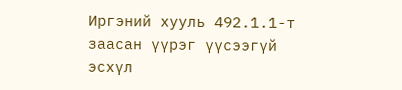Иргэний хууль 492.1.1-т заасан үүрэг үүсээгүй эсхүл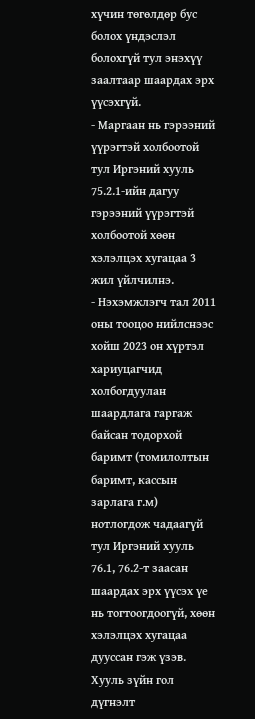хүчин төгөлдөр бус болох үндэслэл болохгүй тул энэхүү заалтаар шаардах эрх үүсэхгүй.
- Маргаан нь гэрээний үүрэгтэй холбоотой тул Иргэний хууль 75.2.1-ийн дагуу гэрээний үүрэгтэй холбоотой хөөн хэлэлцэх хугацаа 3 жил үйлчилнэ.
- Нэхэмжлэгч тал 2011 оны тооцоо нийлснээс хойш 2023 он хүртэл хариуцагчид холбогдуулан шаардлага гаргаж байсан тодорхой баримт (томилолтын баримт, кассын зарлага г.м) нотлогдож чадаагүй тул Иргэний хууль 76.1, 76.2-т заасан шаардах эрх үүсэх үе нь тогтоогдоогүй, хөөн хэлэлцэх хугацаа дууссан гэж үзэв.
Хууль зүйн гол дүгнэлт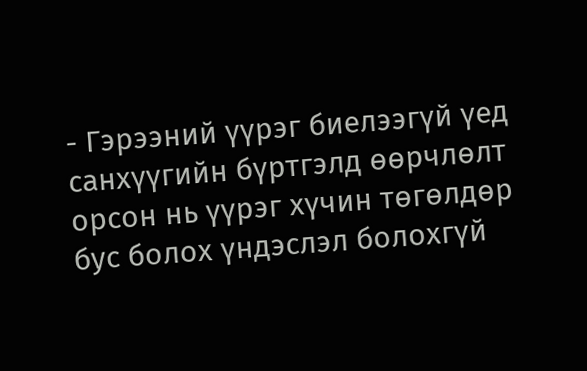- Гэрээний үүрэг биелээгүй үед санхүүгийн бүртгэлд өөрчлөлт орсон нь үүрэг хүчин төгөлдөр бус болох үндэслэл болохгүй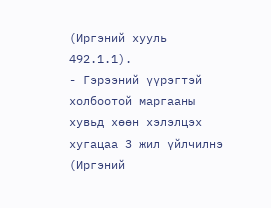(Иргэний хууль 492.1.1).
- Гэрээний үүрэгтэй холбоотой маргааны хувьд хөөн хэлэлцэх хугацаа 3 жил үйлчилнэ (Иргэний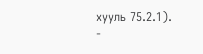хууль 75.2.1).
-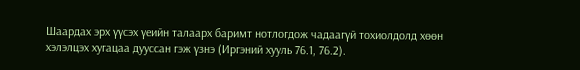Шаардах эрх үүсэх үеийн талаарх баримт нотлогдож чадаагүй тохиолдолд хөөн хэлэлцэх хугацаа дууссан гэж үзнэ (Иргэний хууль 76.1, 76.2).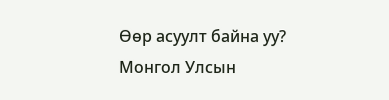Өөр асуулт байна уу?
Монгол Улсын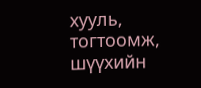хууль, тогтоомж, шүүхийн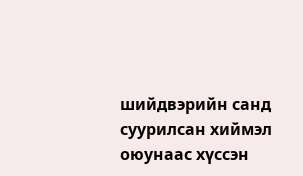шийдвэрийн санд суурилсан хиймэл оюунаас хүссэн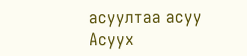асуултаа асуу
Асуух